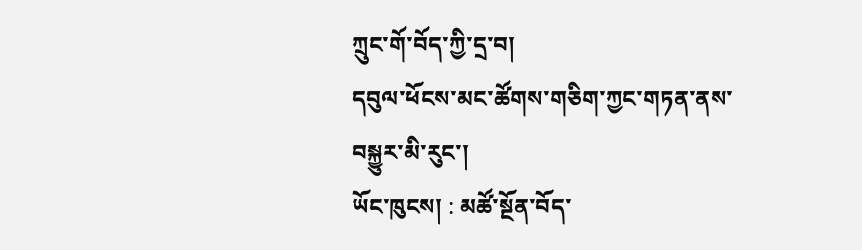ཀྲུང་གོ་བོད་ཀྱི་དྲ་བ།
དབུལ་ཕོངས་མང་ཚོགས་གཅིག་ཀྱང་གཏན་ནས་བསྐྱུར་མི་རུང་།
ཡོང་ཁུངས། : མཚོ་སྔོན་བོད་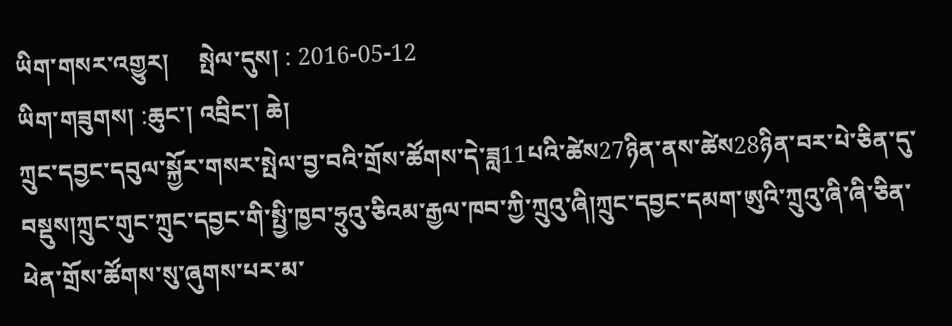ཡིག་གསར་འགྱུར།     སྤེལ་དུས། : 2016-05-12
ཡིག་གཟུགས། :ཆུང་། འབྲིང་། ཆེ།
ཀྲུང་དབྱང་དབུལ་སྐྱོར་གསར་སྤེལ་བྱ་བའི་གྲོས་ཚོགས་དེ་ཟླ11པའི་ཚེས27ཉིན་ནས་ཚེས28ཉིན་བར་པེ་ཅིན་དུ་བསྡུས།ཀྲུང་གུང་ཀྲུང་དབྱང་གི་སྤྱི་ཁྱབ་ཧྲུའུ་ཅིའམ་རྒྱལ་ཁབ་ཀྱི་ཀྲུའུ་ཞི།ཀྲུང་དབྱང་དམག་ཨུའི་ཀྲུའུ་ཞི་ཞི་ཅིན་ཕེན་གྲོས་ཚོགས་སུ་ཞུགས་པར་མ་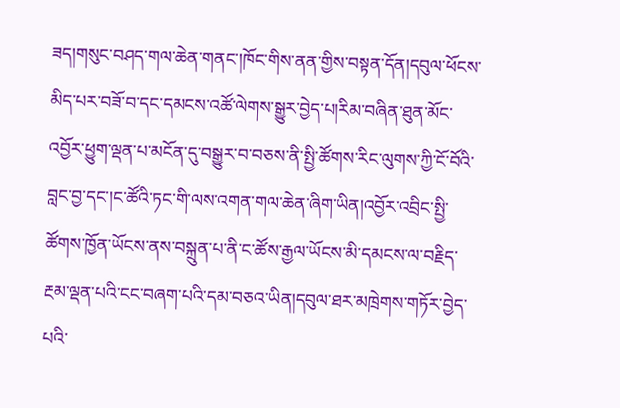ཟད།གསུང་བཤད་གལ་ཆེན་གནང་།ཁོང་གིས་ནན་གྱིས་བསྟན་དོན།དབུལ་ཕོངས་མིད་པར་བཟོ་བ་དང་དམངས་འཚོ་ལེགས་སྒྱུར་བྱེད་པ།རིམ་བཞིན་ཐུན་མོང་འབྱོར་ཕྱུག་ལྡན་པ་མངོན་དུ་བསྒྱུར་བ་བཅས་ནི་སྤྱི་ཚོགས་རིང་ལུགས་ཀྱི་ངོ་བོའི་བླང་བྱ་དང་།ང་ཚོའི་ཏང་གི་ལས་འགན་གལ་ཆེན་ཞིག་ཡིན།འབྱོར་འབྲིང་སྤྱི་ཚོགས་ཁྱོན་ཡོངས་ནས་བསྐྲུན་པ་ནི་ང་ཚོས་རྒྱལ་ཡོངས་མི་དམངས་ལ་བརྗིད་རྔམ་ལྡན་པའི་ངང་བཞག་པའི་དམ་བཅའ་ཡིན།དབུལ་ཐར་མཁྲེགས་གཏོར་བྱེད་པའི་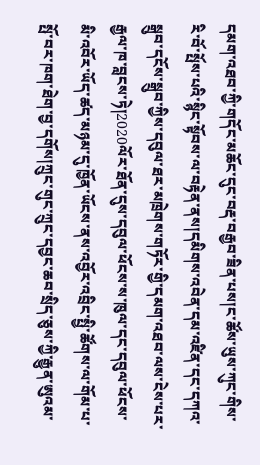དམག་འཐབ་ཀྱི་གདོང་མཆོང་དུང་བརྡ་བརྒྱབ་ཟིན་པས།ང་ཚོས་ཡུས་ཀུང་གིས་རི་བོ་སྤོས་པའི་སྙིང་སྟོབས་ལ་བརྟེན་ནས།དམིགས་འབེན་དམ་འཛིན་དང་དཀའ་སྒྲུབ་དངོས་སྒྲུབ་ཀྱིས་དབུལ་ཐར་མཁྲེགས་གཏོར་གྱི་དམག་འཐབ་ལས་ངེས་པར་རྒྱལ་ཁ་བླངས་ཏེ།2020ལོར་ཐོན་དུས་དབུལ་ཕོངས་ས་ཁུལ་དང་དབུལ་ཕོངས་མི་འབོར་ཡོད་ཚད་མཉམ་དུ་ཁྱོན་ཡོངས་ནས་འབྱོར་འབྲིང་སྤྱི་ཚོགས་ལ་གོམ་པ་སྤོ་བར་ཁག་ཐེག་བྱ་དགོས།ཀྲུང་གུང་ཀྲུང་དབྱང་ཆབ་སྲིད་ཅུས་ཀྱི་རྒྱུན་ཨུའམ་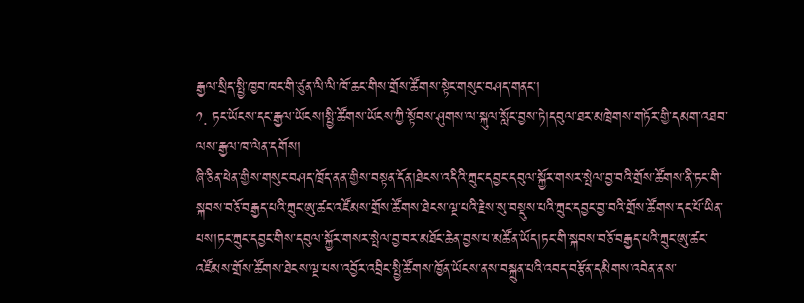རྒྱལ་སྲིད་སྤྱི་ཁྱབ་ཁང་གི་ཙུན་ལི་ལི་ཁོ་ཆང་གིས་གྲོས་ཚོགས་སྟེང་གསུང་བཤད་གནང་།
༡. ཏང་ཡོངས་དང་རྒྱལ་ཡོངས།སྤྱི་ཚོགས་ཡོངས་ཀྱི་སྟོབས་ཤུགས་ལ་སྐུལ་སློང་བྱས་ཏེ།དབུལ་ཐར་མཁྲེགས་གཏོར་གྱི་དམག་འཐབ་ལས་རྒྱལ་ཁ་ལེན་དགོས།
ཞི་ཅིན་ཕེན་གྱིས་གསུང་བཤད་ཁྲོད་ནན་གྱིས་བསྟན་དོན།ཐེངས་འདིའི་ཀྲུང་དབྱང་དབུལ་སྐྱོར་གསར་སྤེལ་བྱ་བའི་གྲོས་ཚོགས་ནི་ཏང་གི་སྐབས་བཅོ་བརྒྱད་པའི་ཀྲུང་ཨུ་ཚང་འཛོམས་གྲོས་ཚོགས་ཐེངས་ལྔ་པའི་རྗེས་སུ་བསྡུས་པའི་ཀྲུང་དབྱང་བྱ་བའི་གྲོས་ཚོགས་དང་པོ་ཡིན་པས།ཏང་ཀྲུང་དབྱང་གིས་དབུལ་སྐྱོར་གསར་སྤེལ་བྱ་བར་མཐོང་ཆེན་བྱས་པ་མཚོན་ཡོད།ཏང་གི་སྐབས་བཅོ་བརྒྱད་པའི་ཀྲུང་ཨུ་ཚང་འཛོམས་གྲོས་ཚོགས་ཐེངས་ལྔ་པས་འབྱོར་འབྲིང་སྤྱི་ཚོགས་ཁྱོན་ཡོངས་ནས་བསྐྲུན་པའི་འབད་བརྩོན་དམིགས་འབེན་ནས་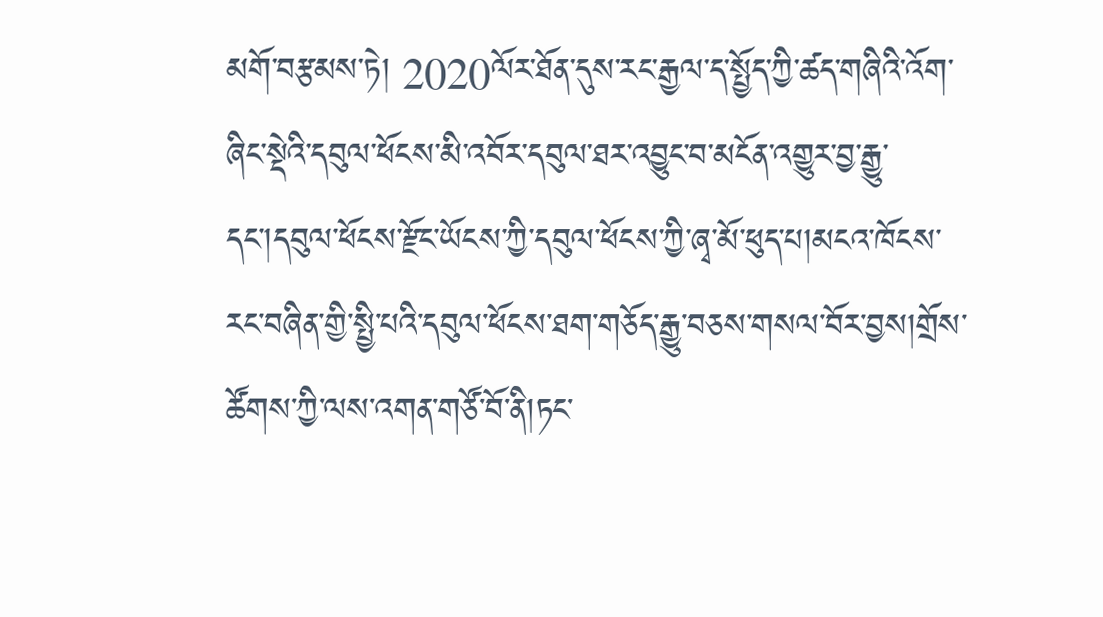མགོ་བརྩམས་ཏེ། 2020ལོར་ཐོན་དུས་རང་རྒྱལ་ད་སྤྱོད་ཀྱི་ཚད་གཞིའི་འོག་ཞིང་སྡེའི་དབུལ་ཕོངས་མི་འབོར་དབུལ་ཐར་འབྱུང་བ་མངོན་འགྱུར་བྱ་རྒྱུ་དང་།དབུལ་ཕོངས་རྫོང་ཡོངས་ཀྱི་དབུལ་ཕོངས་ཀྱི་ཞྭ་མོ་ཕུད་པ།མངའ་ཁོངས་རང་བཞིན་གྱི་སྤྱི་པའི་དབུལ་ཕོངས་ཐག་གཅོད་རྒྱུ་བཅས་གསལ་བོར་བྱས།གྲོས་ཚོགས་ཀྱི་ལས་འགན་གཙོ་བོ་ནི།ཏང་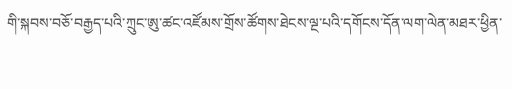གི་སྐབས་བཅོ་བརྒྱད་པའི་ཀྲུང་ཨུ་ཚང་འཛོམས་གྲོས་ཚོགས་ཐེངས་ལྔ་པའི་དགོངས་དོན་ལག་ལེན་མཐར་ཕྱིན་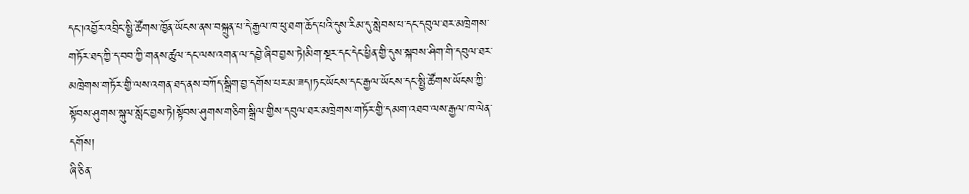དང་།འབྱོར་འབྲིང་སྤྱི་ཚོགས་ཁྱོན་ཡོངས་ནས་བསྐྲུན་པ་དེ་རྒྱལ་ཁ་ཕུ་ཐག་ཆོད་པའི་དུས་རིམ་དུ་སླེབས་པ་དང་དབུལ་ཐར་མཁྲེགས་གཏོར་ཐད་ཀྱི་ད་བབ་ཀྱི་གནས་ཚུལ་དང་ལས་འགན་ལ་དབྱེ་ཞིབ་བྱས་ཏེ།མིག་སྔར་དང་དེང་ཕྱིན་གྱི་དུས་སྐབས་ཤིག་གི་དབུལ་ཐར་མཁྲེགས་གཏོར་གྱི་ལས་འགན་ཐད་ནས་བཀོད་སྒྲིག་བྱ་དགོས་པར་མ་ཟད།ཏང་ཡོངས་དང་རྒྱལ་ཡོངས་དང་སྤྱི་ཚོགས་ཡོངས་ཀྱི་སྟོབས་ཤུགས་སྐུལ་སློང་བྱས་ཏེ།སྟོབས་ཤུགས་གཅིག་སྒྲིལ་གྱིས་དབུལ་ཐར་མཁྲེགས་གཏོར་གྱི་དམག་འཐབ་ལས་རྒྱལ་ཁ་ལེན་དགོས།
ཞི་ཅིན་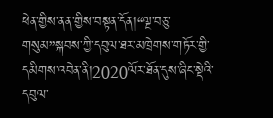ཕེན་གྱིས་ནན་གྱིས་བསྟན་དོན།“ལྔ་བཅུ་གསུམ”སྐབས་ཀྱི་དབུལ་ཐར་མཁྲེགས་གཏོར་གྱི་དམིགས་འབེན་ནི།2020ལོར་ཐོན་དུས་ཞིང་སྡེའི་དབུལ་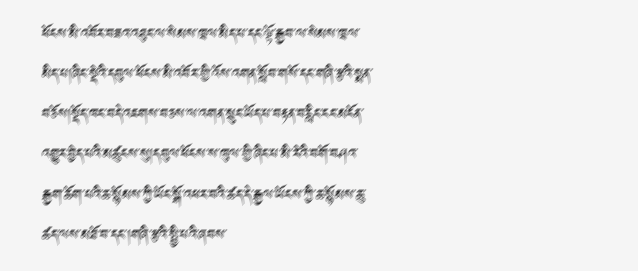ཕོངས་མི་འབོར་བཟའ་འཐུང་ལ་སེམས་ཁྲལ་མིད་པ་དང་ལྟོ་རྒྱབ་ལ་སེམས་ཁྲལ་མིད་པ།ཞིང་སྡེའི་དབུལ་ཕོངས་མི་འབོར་གྱི་འོས་འགན་སློབ་གསོ་དང་གཞི་རྩའི་སྨན་བཅོས།སྡོད་ཁང་བདེ་འཇགས་བཅས་ལ་འགན་སྲུང་ཡོད་པ་བརྟན་བརླིང་ངང་མངོན་འགྱུར་བྱེད་པའི་མཚུངས་སུ།དབུལ་ཕོངས་ས་ཁུལ་གྱི་ཞིང་པ་མི་རེའི་བགོ་བཤའ་རྒྱག་ཆོག་པའི་ཆ་སྙོམས་ཀྱི་ཡོང་སྒོ་འཕར་བའི་ཚད་དེ་རྒྱལ་ཡོངས་ཀྱི་ཆ་སྙོམས་ཆུ་ཚད་ལས་མཐོ་བ་དང་།གཞི་རྩའི་སྤྱི་པའི་ཞབས་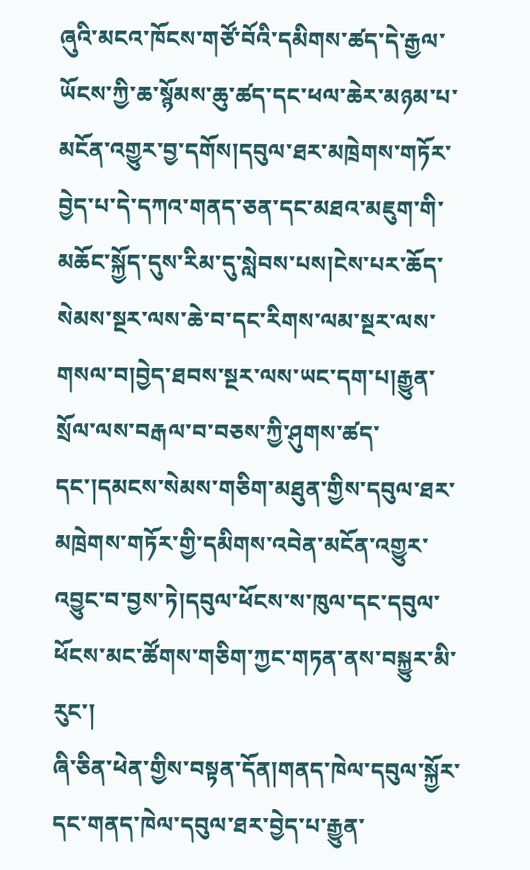ཞུའི་མངའ་ཁོངས་གཙོ་བོའི་དམིགས་ཚད་དེ་རྒྱལ་ཡོངས་ཀྱི་ཆ་སྙོམས་ཆུ་ཚད་དང་ཕལ་ཆེར་མཉམ་པ་མངོན་འགྱུར་བྱ་དགོས།དབུལ་ཐར་མཁྲེགས་གཏོར་བྱེད་པ་དེ་དཀའ་གནད་ཅན་དང་མཐའ་མཇུག་གི་མཆོང་སྐྱོད་དུས་རིམ་དུ་སླེབས་པས།ངེས་པར་ཆོད་སེམས་སྔར་ལས་ཆེ་བ་དང་རིགས་ལམ་སྔར་ལས་གསལ་བ།བྱེད་ཐབས་སྔར་ལས་ཡང་དག་པ།རྒྱུན་སྲོལ་ལས་བརྒལ་བ་བཅས་ཀྱི་ཤུགས་ཚད་དང་།དམངས་སེམས་གཅིག་མཐུན་གྱིས་དབུལ་ཐར་མཁྲེགས་གཏོར་གྱི་དམིགས་འབེན་མངོན་འགྱུར་འབྱུང་བ་བྱས་ཏེ།དབུལ་ཕོངས་ས་ཁུལ་དང་དབུལ་ཕོངས་མང་ཚོགས་གཅིག་ཀྱང་གཏན་ནས་བསྐྱུར་མི་རུང་།
ཞི་ཅིན་ཕེན་གྱིས་བསྟན་དོན།གནད་ཁེལ་དབུལ་སྐྱོར་དང་གནད་ཁེལ་དབུལ་ཐར་བྱེད་པ་རྒྱུན་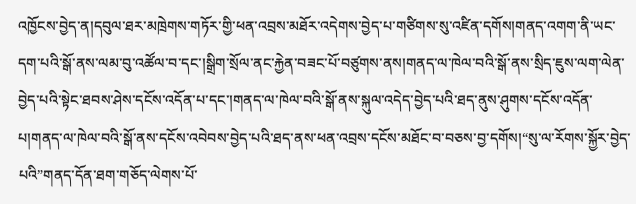འཁྱོངས་བྱེད་ན།དབུལ་ཐར་མཁྲེགས་གཏོར་གྱི་ཕན་འབྲས་མཐོར་འདེགས་བྱེད་པ་གཙིགས་སུ་འཛིན་དགོས།གནད་འགག་ནི་ཡང་དག་པའི་སྒོ་ནས་ལམ་བུ་འཚོལ་བ་དང་།སྒྲིག་སྲོལ་ནང་རྐྱེན་བཟང་པོ་བཙུགས་ནས།གནད་ལ་ཁེལ་བའི་སྒོ་ནས་སྲིད་ཇུས་ལག་ལེན་བྱེད་པའི་སྟེང་ཐབས་ཤེས་དངོས་འདོན་པ་དང་།གནད་ལ་ཁེལ་བའི་སྒོ་ནས་སྐུལ་འདེད་བྱེད་པའི་ཐད་ནུས་ཤུགས་དངོས་འདོན་པ།གནད་ལ་ཁེལ་བའི་སྒོ་ནས་དངོས་འབེབས་བྱེད་པའི་ཐད་ནས་ཕན་འབྲས་དངོས་མཐོང་བ་བཅས་བྱ་དགོས།“སུ་ལ་རོགས་སྐྱོར་བྱེད་པའི”གནད་དོན་ཐག་གཅོད་ལེགས་པོ་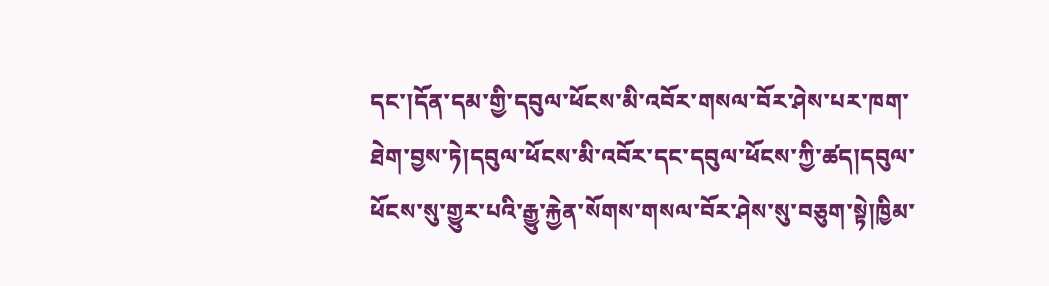དང་།དོན་དམ་གྱི་དབུལ་ཕོངས་མི་འབོར་གསལ་བོར་ཤེས་པར་ཁག་ཐེག་བྱས་ཏེ།དབུལ་ཕོངས་མི་འབོར་དང་དབུལ་ཕོངས་ཀྱི་ཚད།དབུལ་ཕོངས་སུ་གྱུར་པའི་རྒྱུ་རྐྱེན་སོགས་གསལ་བོར་ཤེས་སུ་བཅུག་སྟེ།ཁྱིམ་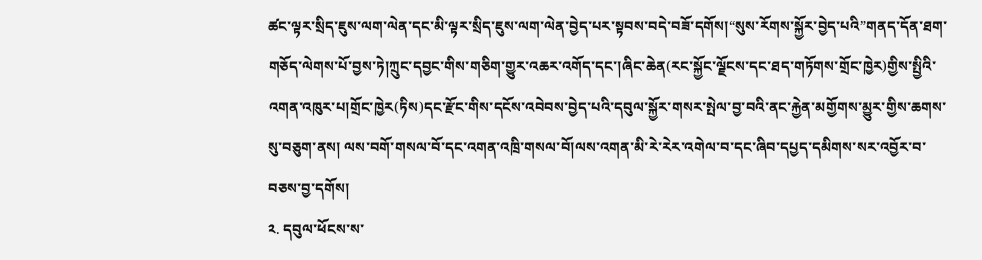ཚང་ལྟར་སྲིད་ཇུས་ལག་ལེན་དང་མི་ལྟར་སྲིད་ཇུས་ལག་ལེན་བྱེད་པར་སྟབས་བདེ་བཟོ་དགོས།“སུས་རོགས་སྐྱོར་བྱེད་པའི”གནད་དོན་ཐག་གཅོད་ལེགས་པོ་བྱས་ཏེ།ཀྲུང་དབྱང་གིས་གཅིག་གྱུར་འཆར་འགོད་དང་།ཞིང་ཆེན(རང་སྐྱོང་ལྗོངས་དང་ཐད་གཏོགས་གྲོང་ཁྱེར)གྱིས་སྤྱིའི་འགན་འཁུར་པ།གྲོང་ཁྱེར(ཏིས)དང་རྫོང་གིས་དངོས་འབེབས་བྱེད་པའི་དབུལ་སྐྱོར་གསར་སྤེལ་བྱ་བའི་ནང་རྐྱེན་མགྱོགས་མྱུར་གྱིས་ཆགས་སུ་བཅུག་ནས། ལས་བགོ་གསལ་བོ་དང་འགན་འཁྲི་གསལ་བོ།ལས་འགན་མི་རེ་རེར་འགེལ་བ་དང་ཞིབ་དཔྱད་དམིགས་སར་འབྱོར་བ་བཅས་བྱ་དགོས།
༢. དབུལ་ཕོངས་ས་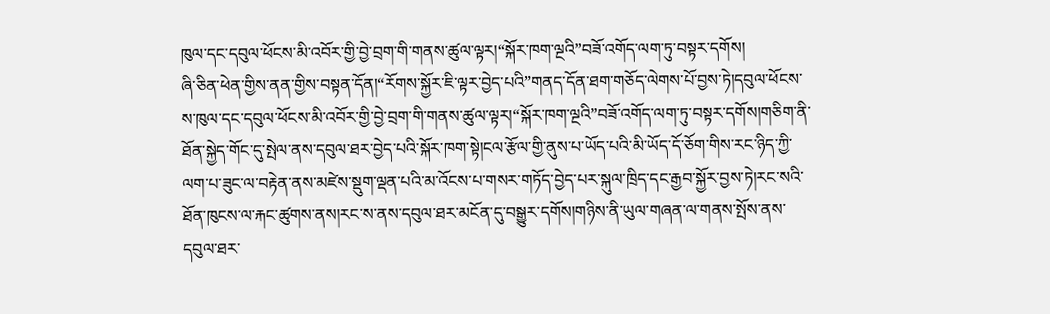ཁུལ་དང་དབུལ་ཕོངས་མི་འབོར་གྱི་བྱེ་བྲག་གི་གནས་ཚུལ་ལྟར།“སྐོར་ཁག་ལྔའི”བཟོ་འགོད་ལག་ཏུ་བསྟར་དགོས།
ཞི་ཅིན་ཕེན་གྱིས་ནན་གྱིས་བསྟན་དོན།“རོགས་སྐྱོར་ཇི་ལྟར་བྱེད་པའི”གནད་དོན་ཐག་གཅོད་ལེགས་པོ་བྱས་ཏེ།དབུལ་ཕོངས་ས་ཁུལ་དང་དབུལ་ཕོངས་མི་འབོར་གྱི་བྱེ་བྲག་གི་གནས་ཚུལ་ལྟར།“སྐོར་ཁག་ལྔའི”བཟོ་འགོད་ལག་ཏུ་བསྟར་དགོས།གཅིག་ནི་ཐོན་སྐྱེད་གོང་དུ་སྤེལ་ནས་དབུལ་ཐར་བྱེད་པའི་སྐོར་ཁག་སྟེ།ངལ་རྩོལ་གྱི་ནུས་པ་ཡོད་པའི་མི་ཡོད་དོ་ཅོག་གིས་རང་ཉིད་ཀྱི་ལག་པ་ཟུང་ལ་བརྟེན་ནས་མཛེས་སྡུག་ལྡན་པའི་མ་འོངས་པ་གསར་གཏོད་བྱེད་པར་སྐུལ་ཁྲིད་དང་རྒྱབ་སྐྱོར་བྱས་ཏེ།རང་སའི་ཐོན་ཁུངས་ལ་རྐང་ཚུགས་ནས།རང་ས་ནས་དབུལ་ཐར་མངོན་དུ་བསྒྱུར་དགོས།གཉིས་ནི་ཡུལ་གཞན་ལ་གནས་སྤོས་ནས་དབུལ་ཐར་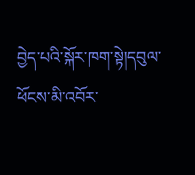བྱེད་པའི་སྐོར་ཁག་སྟེ།དབུལ་ཕོངས་མི་འབོར་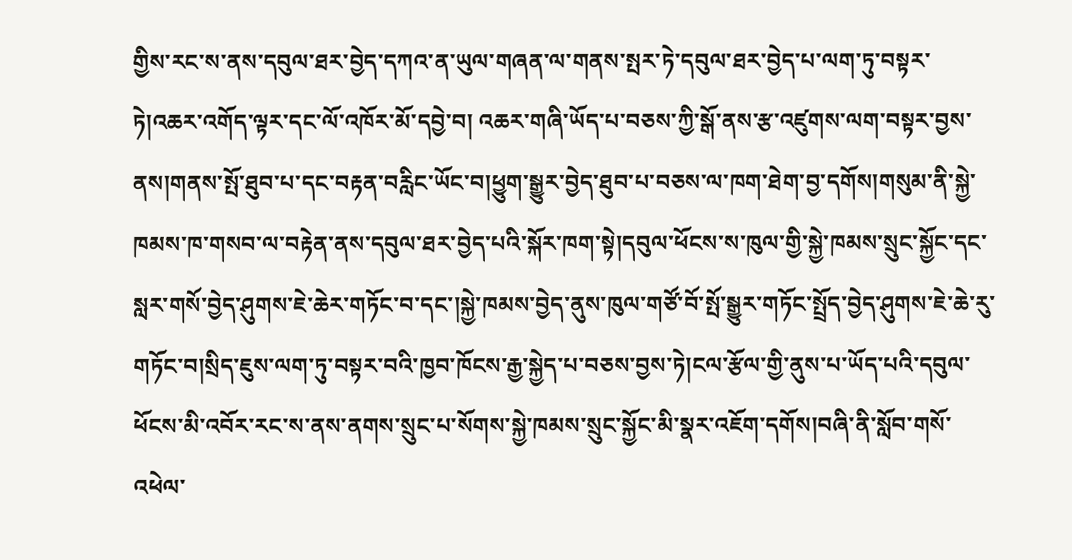གྱིས་རང་ས་ནས་དབུལ་ཐར་བྱེད་དཀའ་ན་ཡུལ་གཞན་ལ་གནས་སྤར་ཏེ་དབུལ་ཐར་བྱེད་པ་ལག་ཏུ་བསྟར་ཏེ།འཆར་འགོད་ལྟར་དང་ལོ་འཁོར་མོ་དབྱེ་བ། འཆར་གཞི་ཡོད་པ་བཅས་ཀྱི་སྒོ་ནས་རྩ་འཛུགས་ལག་བསྟར་བྱས་ནས།གནས་སྤོ་ཐུབ་པ་དང་བརྟན་བརླིང་ཡོང་བ།ཕྱུག་སྒྱུར་བྱེད་ཐུབ་པ་བཅས་ལ་ཁག་ཐེག་བྱ་དགོས།གསུམ་ནི་སྐྱེ་ཁམས་ཁ་གསབ་ལ་བརྟེན་ནས་དབུལ་ཐར་བྱེད་པའི་སྐོར་ཁག་སྟེ།དབུལ་ཕོངས་ས་ཁུལ་གྱི་སྐྱེ་ཁམས་སྲུང་སྐྱོང་དང་སླར་གསོ་བྱེད་ཤུགས་ཇེ་ཆེར་གཏོང་བ་དང་།སྐྱེ་ཁམས་བྱེད་ནུས་ཁུལ་གཙོ་བོ་སྤོ་སྒྱུར་གཏོང་སྤྲོད་བྱེད་ཤུགས་ཇེ་ཆེ་རུ་གཏོང་བ།སྲིད་ཇུས་ལག་ཏུ་བསྟར་བའི་ཁྱབ་ཁོངས་རྒྱ་སྐྱེད་པ་བཅས་བྱས་ཏེ།ངལ་རྩོལ་གྱི་ནུས་པ་ཡོད་པའི་དབུལ་ཕོངས་མི་འབོར་རང་ས་ནས་ནགས་སྲུང་པ་སོགས་སྐྱེ་ཁམས་སྲུང་སྐྱོང་མི་སྣར་འཇོག་དགོས།བཞི་ནི་སློབ་གསོ་འཕེལ་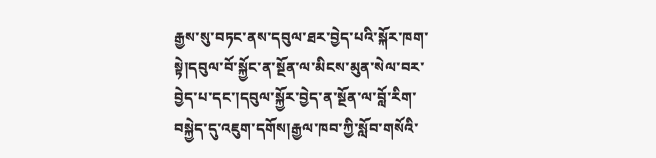རྒྱས་སུ་བཏང་ནས་དབུལ་ཐར་བྱེད་པའི་སྐོར་ཁག་སྟེ།དབུལ་བོ་སྐྱོང་ན་སྔོན་ལ་མིངས་མུན་སེལ་བར་བྱེད་པ་དང་།དབུལ་སྐྱོར་བྱེད་ན་སྔོན་ལ་བློ་རིག་བསྐྱེད་དུ་འཇུག་དགོས།རྒྱལ་ཁབ་ཀྱི་སློབ་གསོའི་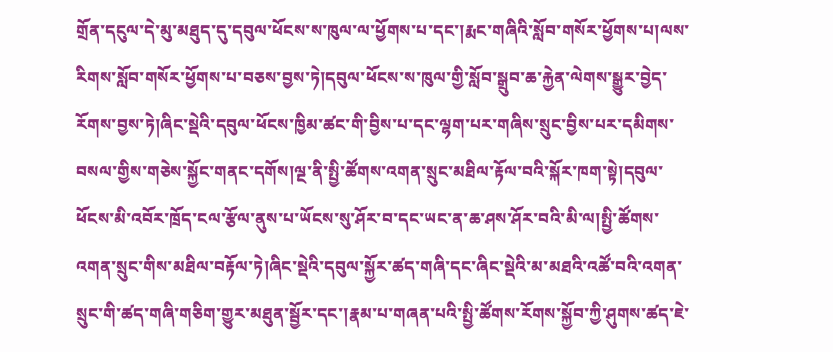གྲོན་དངུལ་དེ་མུ་མཐུད་དུ་དབུལ་ཕོངས་ས་ཁུལ་ལ་ཕྱོགས་པ་དང་།རྨང་གཞིའི་སློབ་གསོར་ཕྱོགས་པ།ལས་རིགས་སློབ་གསོར་ཕྱོགས་པ་བཅས་བྱས་ཏེ།དབུལ་ཕོངས་ས་ཁུལ་གྱི་སློབ་སྒྲུབ་ཆ་རྐྱེན་ལེགས་སྒྱུར་བྱེད་རོགས་བྱས་ཏེ།ཞིང་སྡེའི་དབུལ་ཕོངས་ཁྱིམ་ཚང་གི་བྱིས་པ་དང་ལྷག་པར་གཞིས་སྲུང་བྱིས་པར་དམིགས་བསལ་གྱིས་གཅེས་སྐྱོང་གནང་དགོས།ལྔ་ནི་སྤྱི་ཚོགས་འགན་སྲུང་མཐིལ་རྟོལ་བའི་སྐོར་ཁག་སྟེ།དབུལ་ཕོངས་མི་འབོར་ཁྲོད་ངལ་རྩོལ་ནུས་པ་ཡོངས་སུ་ཤོར་བ་དང་ཡང་ན་ཆ་ཤས་ཤོར་བའི་མི་ལ།སྤྱི་ཚོགས་འགན་སྲུང་གིས་མཐིལ་བརྟོལ་ཏེ།ཞིང་སྡེའི་དབུལ་སྐྱོར་ཚད་གཞི་དང་ཞིང་སྡེའི་མ་མཐའི་འཚོ་བའི་འགན་སྲུང་གི་ཚད་གཞི་གཅིག་གྱུར་མཐུན་སྦྱོར་དང་།རྣམ་པ་གཞན་པའི་སྤྱི་ཚོགས་རོགས་སྐྱོབ་ཀྱི་ཤུགས་ཚད་ཇེ་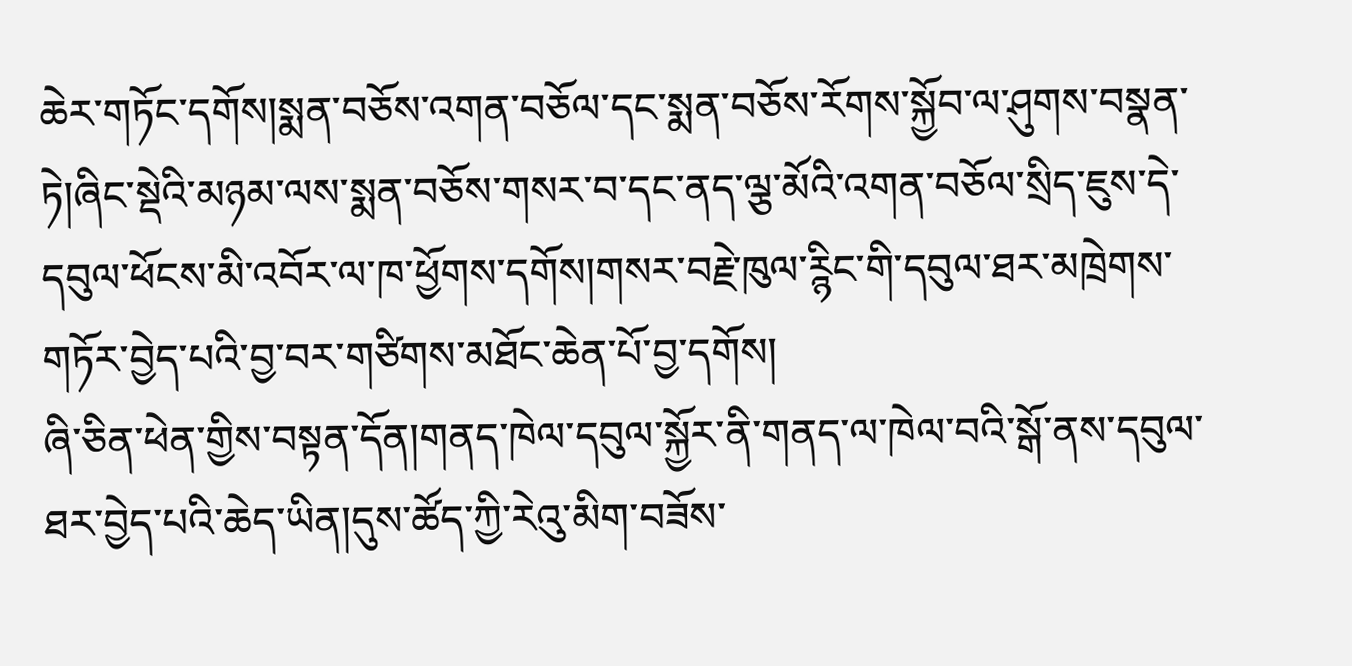ཆེར་གཏོང་དགོས།སྨན་བཅོས་འགན་བཅོལ་དང་སྨན་བཅོས་རོགས་སྐྱོབ་ལ་ཤུགས་བསྣན་ཏེ།ཞིང་སྡེའི་མཉམ་ལས་སྨན་བཅོས་གསར་བ་དང་ནད་ལྕ་མོའི་འགན་བཅོལ་སྲིད་ཇུས་དེ་དབུལ་ཕོངས་མི་འབོར་ལ་ཁ་ཕྱོགས་དགོས།གསར་བརྗེ་ཁུལ་ཪྙིང་གི་དབུལ་ཐར་མཁྲེགས་གཏོར་བྱེད་པའི་བྱ་བར་གཙིགས་མཐོང་ཆེན་པོ་བྱ་དགོས།
ཞི་ཅིན་ཕེན་གྱིས་བསྟན་དོན།གནད་ཁེལ་དབུལ་སྐྱོར་ནི་གནད་ལ་ཁེལ་བའི་སྒོ་ནས་དབུལ་ཐར་བྱེད་པའི་ཆེད་ཡིན།དུས་ཚོད་ཀྱི་རེའུ་མིག་བཟོས་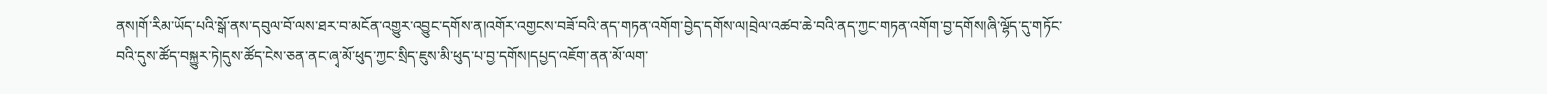ནས།གོ་རིམ་ཡོད་པའི་སྒོ་ནས་དབུལ་བོ་ལས་ཐར་བ་མངོན་འགྱུར་འབྱུང་དགོས་ན།འགོར་འགྱངས་བཟོ་བའི་ནད་གཏན་འགོག་བྱེད་དགོས་ལ།བྲེལ་འཚབ་ཆེ་བའི་ནད་ཀྱང་གཏན་འགོག་བྱ་དགོས།ཞི་ལྷོད་དུ་གཏོང་བའི་དུས་ཚོད་བསྐྱུར་ཏེ།དུས་ཚོད་ངེས་ཅན་ནང་ཞྭ་མོ་ཕུད་ཀྱང་སྲིད་ཇུས་མི་ཕུད་པ་བྱ་དགོས།དཔྱད་འཇོག་ནན་མོ་ལག་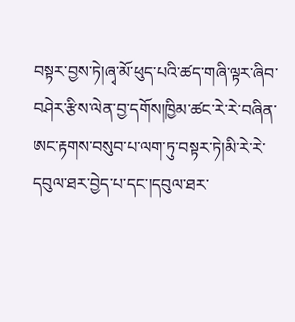བསྟར་བྱས་ཏེ།ཞྭ་མོ་ཕུད་པའི་ཚད་གཞི་ལྟར་ཞིབ་བཤེར་རྩིས་ལེན་བྱ་དགོས།ཁྱིམ་ཚང་རེ་རེ་བཞིན་ཨང་རྟགས་བསུབ་པ་ལག་ཏུ་བསྟར་ཏེ།མི་རེ་རེ་དབུལ་ཐར་བྱེད་པ་དང་།དབུལ་ཐར་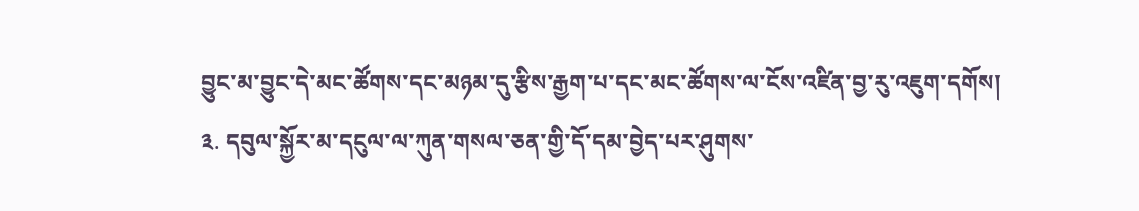བྱུང་མ་བྱུང་དེ་མང་ཚོགས་དང་མཉམ་དུ་རྩིས་རྒྱག་པ་དང་མང་ཚོགས་ལ་ངོས་འཛིན་བྱ་རུ་འཇུག་དགོས།
༣. དབུལ་སྐྱོར་མ་དངུལ་ལ་ཀུན་གསལ་ཅན་གྱི་དོ་དམ་བྱེད་པར་ཤུགས་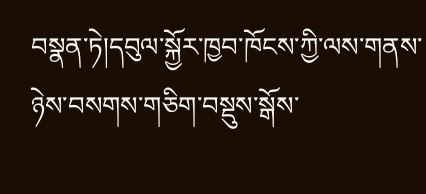བསྣན་ཏེ།དབུལ་སྐྱོར་ཁྱབ་ཁོངས་ཀྱི་ལས་གནས་ཉེས་བསགས་གཅིག་བསྡུས་སྒོས་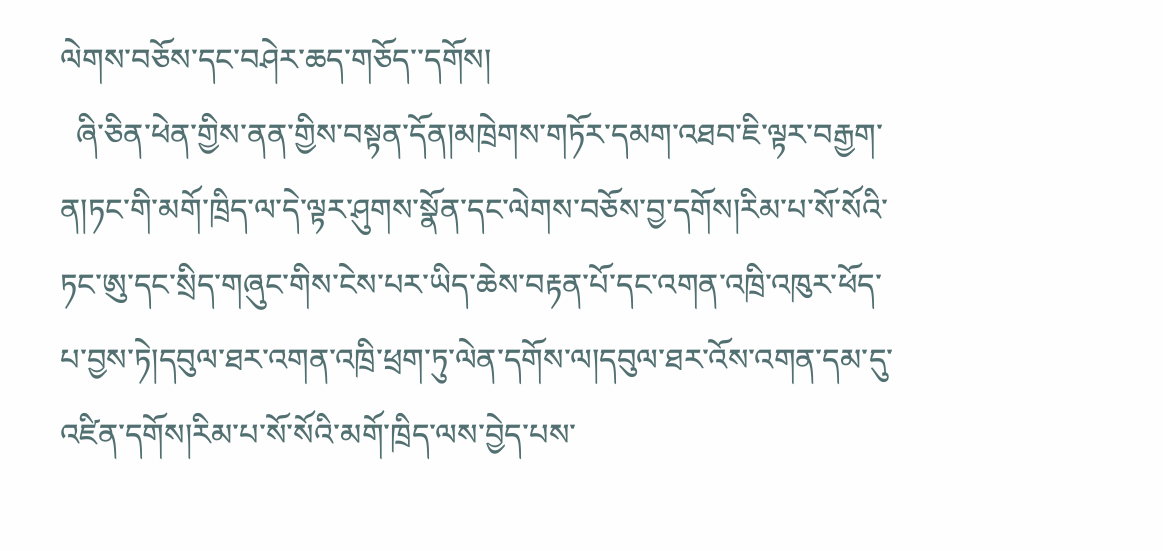ལེགས་བཅོས་དང་བཤེར་ཆད་གཅོད་་དགོས།
  ཞི་ཅིན་ཕེན་གྱིས་ནན་གྱིས་བསྟན་དོན།མཁྲེགས་གཏོར་དམག་འཐབ་ཇི་ལྟར་བརྒྱག་ན།ཏང་གི་མགོ་ཁྲིད་ལ་དེ་ལྟར་ཤུགས་སྣོན་དང་ལེགས་བཅོས་བྱ་དགོས།རིམ་པ་སོ་སོའི་ཏང་ཨུ་དང་སྲིད་གཞུང་གིས་ངེས་པར་ཡིད་ཆེས་བརྟན་པོ་དང་འགན་འཁྲི་འཁུར་ཕོད་པ་བྱས་ཏེ།དབུལ་ཐར་འགན་འཁྲི་ཕྲག་ཏུ་ལེན་དགོས་ལ།དབུལ་ཐར་འོས་འགན་དམ་དུ་འཛིན་དགོས།རིམ་པ་སོ་སོའི་མགོ་ཁྲིད་ལས་བྱེད་པས་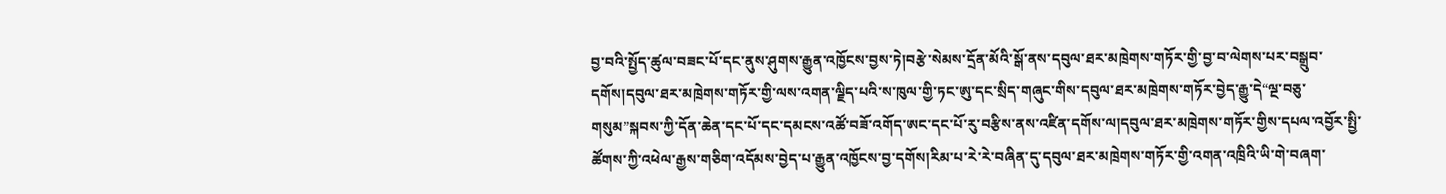བྱ་བའི་སྤྱོད་ཚུལ་བཟང་པོ་དང་ནུས་ཤུགས་རྒྱུན་འཁྱོངས་བྱས་ཏེ།བརྩེ་སེམས་དྲོན་མོའི་སྒོ་ནས་དབུལ་ཐར་མཁྲེགས་གཏོར་གྱི་བྱ་བ་ལེགས་པར་བསྒྲུབ་དགོས།དབུལ་ཐར་མཁྲེགས་གཏོར་གྱི་ལས་འགན་ལྗིད་པའི་ས་ཁུལ་གྱི་ཏང་ཨུ་དང་སྲིད་གཞུང་གིས་དབུལ་ཐར་མཁྲེགས་གཏོར་བྱེད་རྒྱུ་དེ“ལྔ་བཅུ་གསུམ”སྐབས་ཀྱི་དོན་ཆེན་དང་པོ་དང་དམངས་འཚོ་བཟོ་འགོད་ཨང་དང་པོ་རུ་བརྩིས་ནས་འཛིན་དགོས་ལ།དབུལ་ཐར་མཁྲེགས་གཏོར་གྱིས་དཔལ་འབྱོར་སྤྱི་ཚོགས་ཀྱི་འཕེལ་རྒྱས་གཅིག་འདོམས་བྱེད་པ་རྒྱུན་འཁྱོངས་བྱ་དགོས།རིམ་པ་རེ་རེ་བཞིན་དུ་དབུལ་ཐར་མཁྲེགས་གཏོར་གྱི་འགན་འཁྲིའི་ཡི་གེ་བཞག་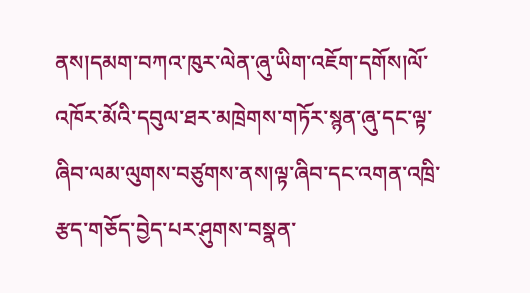ནས།དམག་བཀའ་ཁུར་ལེན་ཞུ་ཡིག་འཇོག་དགོས།ལོ་འཁོར་མོའི་དབུལ་ཐར་མཁྲེགས་གཏོར་སྙན་ཞུ་དང་ལྟ་ཞིབ་ལམ་ལུགས་བཙུགས་ནས།ལྟ་ཞིབ་དང་འགན་འཁྲི་རྩད་གཅོད་བྱེད་པར་ཤུགས་བསྣན་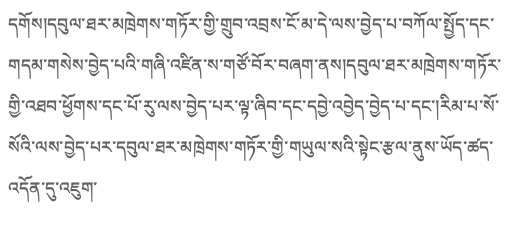དགོས།དབུལ་ཐར་མཁྲེགས་གཏོར་གྱི་གྲུབ་འབྲས་ངོ་མ་དེ་ལས་བྱེད་པ་བཀོལ་སྤྱོད་དང་གདམ་གསེས་བྱེད་པའི་གཞི་འཛིན་ས་གཙོ་བོར་བཞག་ནས།དབུལ་ཐར་མཁྲེགས་གཏོར་གྱི་འཐབ་ཕྱོགས་དང་པོ་རུ་ལས་བྱེད་པར་ལྟ་ཞིབ་དང་དབྱེ་འབྱེད་བྱེད་པ་དང་།རིམ་པ་སོ་སོའི་ལས་བྱེད་པར་དབུལ་ཐར་མཁྲེགས་གཏོར་གྱི་གཡུལ་སའི་སྟེང་རྩལ་ནུས་ཡོད་ཚད་འདོན་དུ་འཇུག་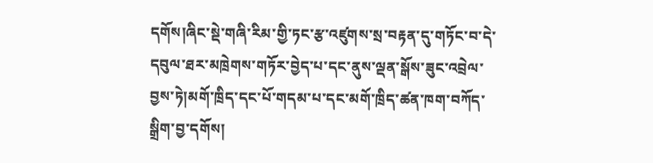དགོས།ཞིང་སྡེ་གཞི་རིམ་གྱི་ཏང་རྩ་འཛུགས་སྲ་བརྟན་དུ་གཏོང་བ་དེ་དབུལ་ཐར་མཁྲེགས་གཏོར་བྱེད་པ་དང་ནུས་ལྡན་སྒོས་ཟུང་འབྲེལ་བྱས་ཏེ།མགོ་ཁྲིད་དང་པོ་གདམ་པ་དང་མགོ་ཁྲིད་ཚན་ཁག་བཀོད་སྒྲིག་བྱ་དགོས།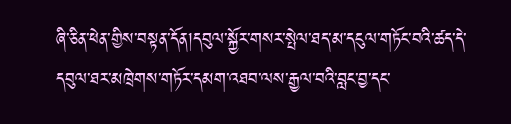ཞི་ཅིན་ཕེན་གྱིས་བསྟན་དོན།དབུལ་སྐྱོར་གསར་སྤེལ་ཐད་མ་དངུལ་གཏོང་བའི་ཚད་དེ་དབུལ་ཐར་མཁྲེགས་གཏོར་དམག་འཐབ་ལས་རྒྱལ་བའི་བླང་བྱ་དང་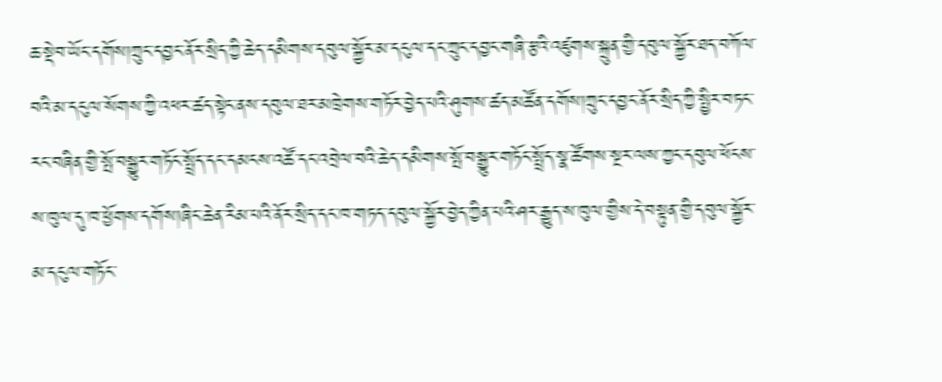ཆ་སྡེབ་ཡོང་དགོས།ཀྲུང་དབྱང་ནོར་སྲིད་ཀྱི་ཆེད་དམིགས་དབུལ་སྐྱོར་མ་དངུལ་དང་ཀྲུང་དབྱང་གཞི་རྩའི་འཛུགས་སྐྲུན་གྱི་དབུལ་སྐྱོར་ཐད་བཀོལ་བའི་མ་དངུལ་སོགས་ཀྱི་འཕར་ཚད་སྟེང་ནས་དབུལ་ཐར་མཁྲེགས་གཏོར་བྱེད་པའི་ཤུགས་ཚད་མཚོན་དགོས།ཀྲུང་དབྱང་ནོར་སྲིད་ཀྱི་སྤྱིར་བཏང་རང་བཞིན་གྱི་སྤོ་བསྒྱུར་གཏོང་སྤྲོད་དང་དམངས་འཚོ་དང་འབྲེལ་བའི་ཆེད་དམིགས་སྤོ་བསྒྱུར་གཏོང་སྤྲོད་སྣ་ཚོགས་སྔར་ལས་ཀྱང་དབུལ་ཕོངས་ས་ཁུལ་དུ་ཁ་ཕྱོགས་དགོས།ཞིང་ཆེན་རིམ་པའི་ནོར་སྲིད་དང་ཁ་གཏད་དབུལ་སྐྱོར་བྱེད་ཀྱིན་པའི་ཤར་རྒྱུད་ས་ཁུལ་གྱིས་དེ་བསྟུན་གྱི་དབུལ་སྐྱོར་མ་དངུལ་གཏོང་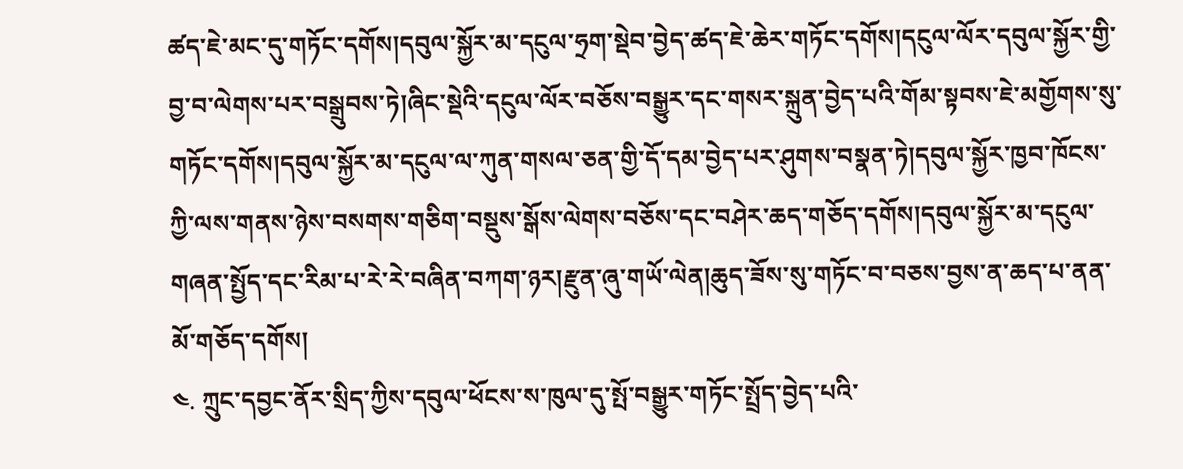ཚད་ཇེ་མང་དུ་གཏོང་དགོས།དབུལ་སྐྱོར་མ་དངུལ་ཧྲག་སྡེབ་བྱེད་ཚད་ཇེ་ཆེར་གཏོང་དགོས།དངུལ་ལོར་དབུལ་སྐྱོར་གྱི་བྱ་བ་ལེགས་པར་བསྒྲུབས་ཏེ།ཞིང་སྡེའི་དངུལ་ལོར་བཅོས་བསྒྱུར་དང་གསར་སྐྲུན་བྱེད་པའི་གོམ་སྟབས་ཇེ་མགྱོགས་སུ་གཏོང་དགོས།དབུལ་སྐྱོར་མ་དངུལ་ལ་ཀུན་གསལ་ཅན་གྱི་དོ་དམ་བྱེད་པར་ཤུགས་བསྣན་ཏེ།དབུལ་སྐྱོར་ཁྱབ་ཁོངས་ཀྱི་ལས་གནས་ཉེས་བསགས་གཅིག་བསྡུས་སྒོས་ལེགས་བཅོས་དང་བཤེར་ཆད་གཅོད་དགོས།དབུལ་སྐྱོར་མ་དངུལ་གཞན་སྤྱོད་དང་རིམ་པ་རེ་རེ་བཞིན་བཀག་ཉར།རྫུན་ཞུ་གཡོ་ལེན།ཆུད་ཟོས་སུ་གཏོང་བ་བཅས་བྱས་ན་ཆད་པ་ནན་མོ་གཅོད་དགོས།
༤. ཀྲུང་དབྱང་ནོར་སྲིད་ཀྱིས་དབུལ་ཕོངས་ས་ཁུལ་དུ་སྤོ་བསྒྱུར་གཏོང་སྤྲོད་བྱེད་པའི་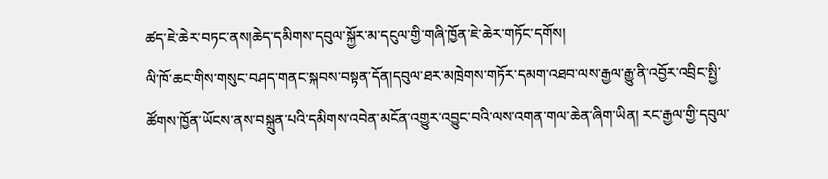ཚད་ཇེ་ཆེར་བཏང་ནས།ཆེད་དམིགས་དབུལ་སྐྱོར་མ་དངུལ་གྱི་གཞི་ཁྱོན་ཇེ་ཆེར་གཏོང་དགོས།
ལི་ཁོ་ཆང་གིས་གསུང་བཤད་གནང་སྐབས་བསྟན་དོན།དབུལ་ཐར་མཁྲེགས་གཏོར་དམག་འཐབ་ལས་རྒྱལ་རྒྱུ་ནི་འབྱོར་འབྲིང་སྤྱི་ཚོགས་ཁྱོན་ཡོངས་ནས་བསྐྲུན་པའི་དམིགས་འབེན་མངོན་འགྱུར་འབྱུང་བའི་ལས་འགན་གལ་ཆེན་ཞིག་ཡིན། རང་རྒྱལ་གྱི་དབུལ་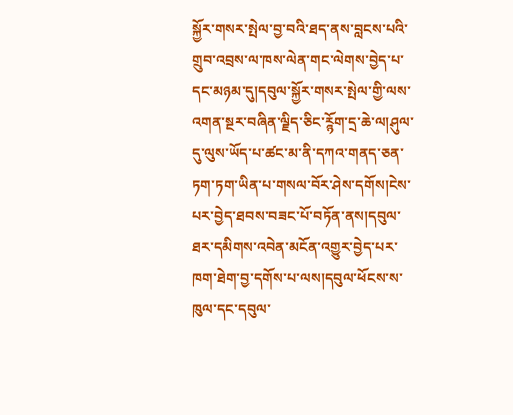སྐྱོར་གསར་སྤེལ་བྱ་བའི་ཐད་ནས་བླངས་པའི་གྲུབ་འབྲས་ལ་ཁས་ལེན་གང་ལེགས་བྱེད་པ་དང་མཉམ་དུ།དབུལ་སྐྱོར་གསར་སྤེལ་གྱི་ལས་འགན་སྔར་བཞིན་ལྗིད་ཅིང་ཪྙོག་དྲ་ཆེ་ལ།ཤུལ་དུ་ལུས་ཡོད་པ་ཚང་མ་ནི་དཀའ་གནད་ཅན་ཏག་ཏག་ཡིན་པ་གསལ་བོར་ཤེས་དགོས།ངེས་པར་བྱེད་ཐབས་བཟང་པོ་བཏོན་ནས།དབུལ་ཐར་དམིགས་འབེན་མངོན་འགྱུར་བྱེད་པར་ཁག་ཐེག་བྱ་དགོས་པ་ལས།དབུལ་ཕོངས་ས་ཁུལ་དང་དབུལ་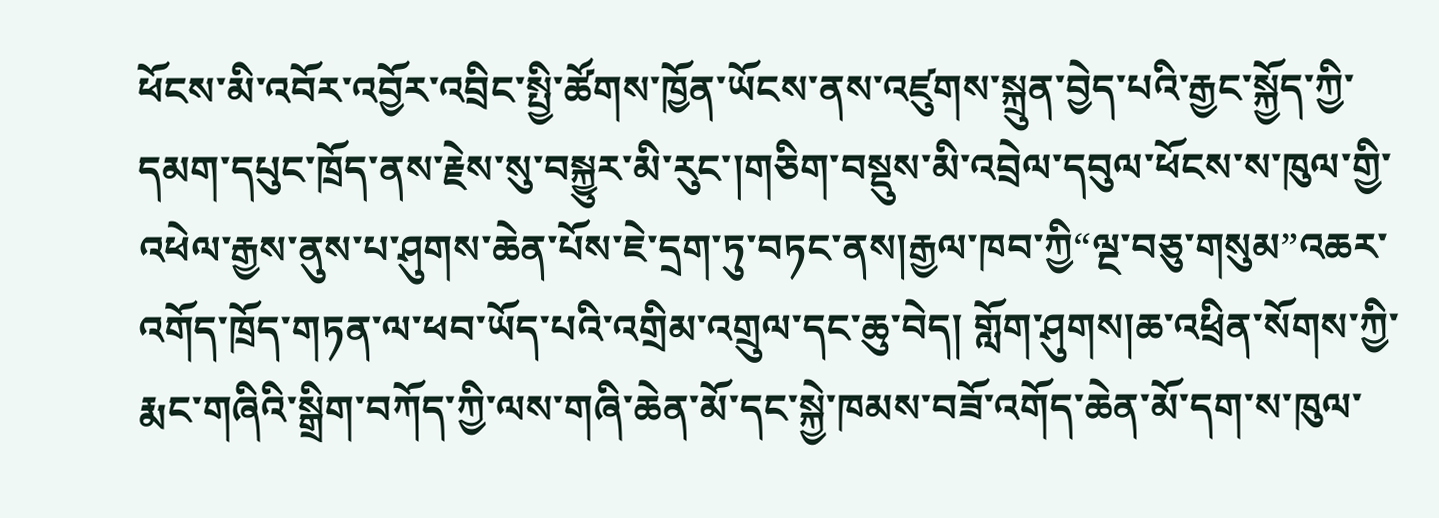ཕོངས་མི་འབོར་འབྱོར་འབྲིང་སྤྱི་ཚོགས་ཁྱོན་ཡོངས་ནས་འཛུགས་སྐྲུན་བྱེད་པའི་རྒྱང་སྐྱོད་ཀྱི་དམག་དཔུང་ཁྲོད་ནས་རྗེས་སུ་བསྐྱུར་མི་རུང་།གཅིག་བསྡུས་མི་འབྲེལ་དབུལ་ཕོངས་ས་ཁུལ་གྱི་འཕེལ་རྒྱས་ནུས་པ་ཤུགས་ཆེན་པོས་ཇེ་དྲག་ཏུ་བཏང་ནས།རྒྱལ་ཁབ་ཀྱི“ལྔ་བཅུ་གསུམ”འཆར་འགོད་ཁྲོད་གཏན་ལ་ཕབ་ཡོད་པའི་འགྲིམ་འགྲུལ་དང་ཆུ་བེད། གློག་ཤུགས།ཆ་འཕྲིན་སོགས་ཀྱི་རྨང་གཞིའི་སྒྲིག་བཀོད་ཀྱི་ལས་གཞི་ཆེན་མོ་དང་སྐྱེ་ཁམས་བཟོ་འགོད་ཆེན་མོ་དག་ས་ཁུལ་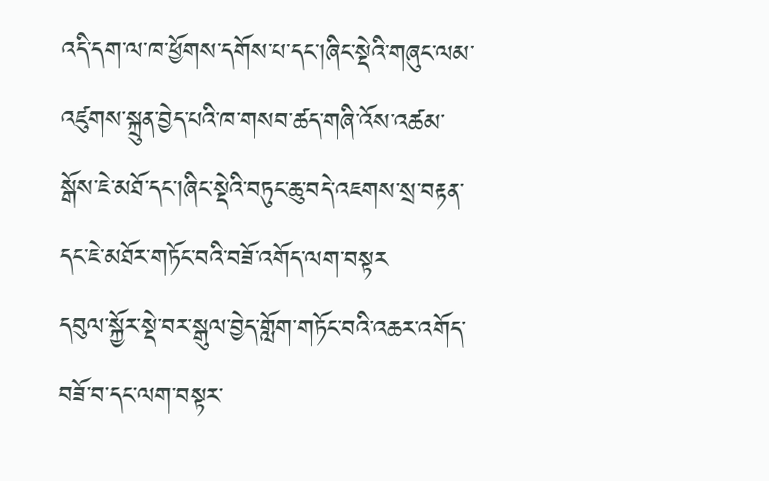འདི་དག་ལ་ཁ་ཕྱོགས་དགོས་པ་དང་།ཞིང་སྡེའི་གཞུང་ལམ་འཛུགས་སྐྲུན་བྱེད་པའི་ཁ་གསབ་ཚད་གཞི་འོས་འཚམ་སྒོས་ཇེ་མཐོ་དང་།ཞིང་སྡེའི་བཏུང་ཆུ་བདེ་འཇགས་སྲ་བརྟན་དང་ཇེ་མཐོར་གཏོང་བའི་བཟོ་འགོད་ལག་བསྟར
དབུལ་སྐྱོར་སྡེ་བར་སྒུལ་བྱེད་གློག་གཏོང་བའི་འཆར་འགོད་བཟོ་བ་དང་ལག་བསྟར་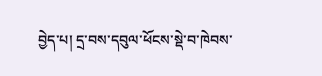བྱེད་པ། དྲ་བས་དབུལ་ཕོངས་སྡེ་བ་ཁེབས་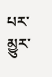པར་མྱུར་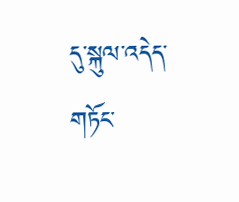དུ་སྐུལ་འདེད་གཏོང་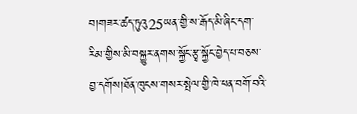བ།གཟར་ཚད་ཏུའུ25ཡན་གྱི་ས་རྒོད་མི་ཞིང་དག་རིམ་གྱིས་མི་བསྐྱུར་ནགས་སྐྱོང་རྩྭ་སྐྱོང་བྱེད་པ་བཅས་བྱ་དགོས།ཐོན་ཁུངས་གསར་སྤེལ་གྱི་ཁེ་ཕན་བགོ་བའི་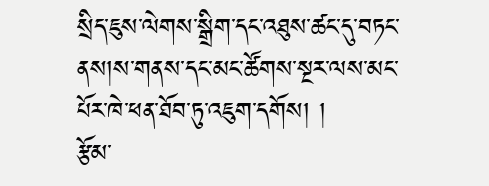སྲིད་ཇུས་ལེགས་སྒྲིག་དང་འཐུས་ཚང་དུ་བཏང་ནས།ས་གནས་དང་མང་ཚོགས་སྔར་ལས་མང་པོར་ཁེ་ཕན་ཐོབ་ཏུ་འཇུག་དགོས། །
རྩོམ་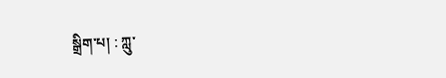སྒྲིག་པ། : ཀླུ་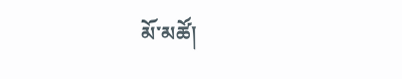མོ་མཚོ།